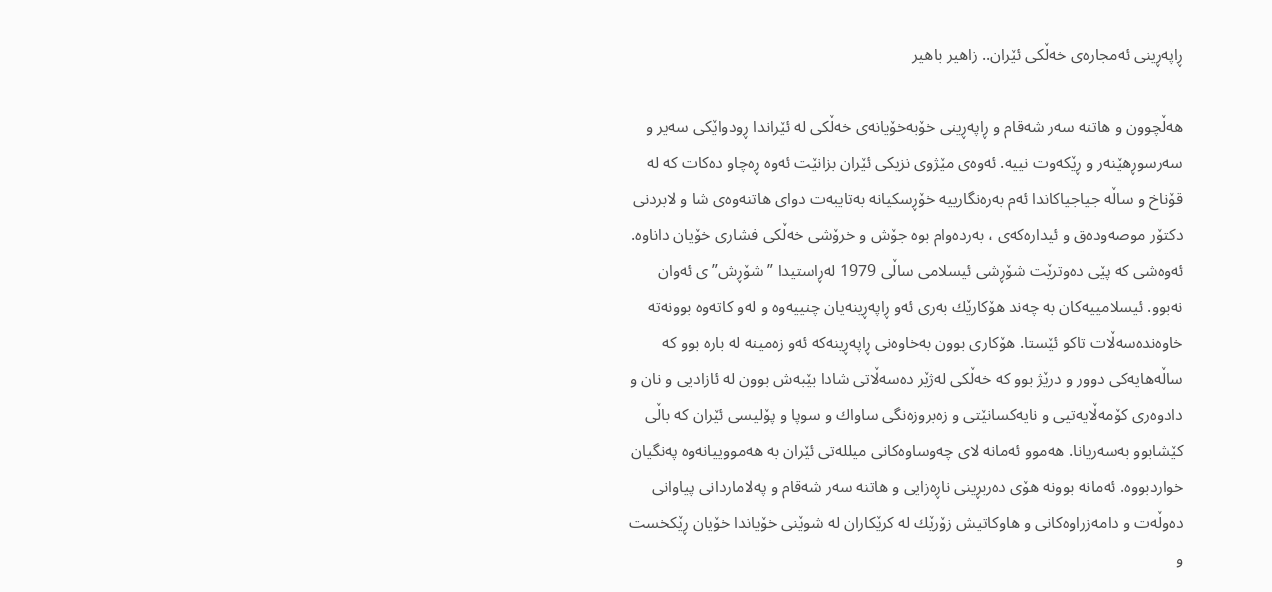ڕاپەڕینی ئەمجارەی خەڵکی ئێران.. زاهیر باهیر

هەڵچوون و هاتنە سەر شەقام و ڕاپەڕینی خۆبەخۆیانەی خەڵكی لە ئێراندا ڕودواێکی سەیر و سەرسوڕهێنەر و ڕێکەوت نییە. ئەوەی مێژوی نزیکی ئێران بزانێت ئەوە ڕەچاو دەکات کە لە قۆناخ و ساڵە جیاجیاکاندا ئەم بەرەنگارییە خۆڕسکیانە بەتایبەت دوای هاتنەوەی شا و لابردنی دکتۆر موصەودەق و ئیدارەکەی ، بەردەوام بوە جۆش و خرۆشی خەڵکی فشاری خۆیان داناوە.
ئەوەشی کە پێی دەوترێت شۆڕشی ئیسلامی ساڵی 1979 لەڕاستیدا ” شۆڕش” ی ئەوان نەبوو. ئیسلامییەکان بە چەند هۆکارێك بەری ئەو ڕاپەڕینەیان چنییەوە و لەو کاتەوە بوونەتە خاوەندەسەڵات تاکو ئێستا. هۆکاری بوون بەخاوەنی ڕاپەڕینەکە ئەو زەمینە لە بارە بوو کە ساڵەهایەکی دوور و درێژ بوو کە خەڵکی لەژێر دەسەڵاتی شادا بێبەش بوون لە ئازادیی و نان و دادوەری کۆمەڵایەتیی و نایەکسانێتی و زەبروزەنگی ساواك و سوپا و پۆلیسی ئێران کە باڵی کێشابوو بەسەریانا. هەموو ئەمانە لای چەوساوەکانی میللەتی ئێران بە هەمووییانەوە پەنگیان خواردبووە. ئەمانە بوونە هۆی دەربڕینی ناڕەزایی و هاتنە سەر شەقام و پەلاماردانی پیاوانی دەوڵەت و دامەزراوەکانی و هاوکاتیش زۆرێك لە کرێکاران لە شوێنی خۆیاندا خۆیان ڕێکخست و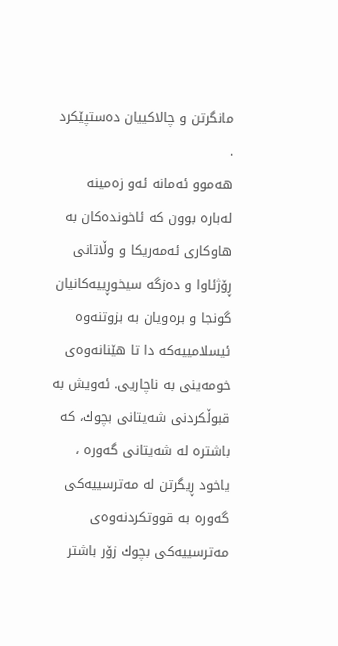مانگرتن و چالاکییان دەستپێکرد .
هەموو ئەمانە ئەو زەمینە لەبارە بوون کە ئاخوندەکان بە هاوکاری ئەمەریکا و وڵاتانی ڕۆژئاوا و دەزگە سیخوڕییەکانیان گونجا و برەویان بە بزوتنەوە ئیسلامییەکە دا تا هێنانەوەی خومەینی بە ناچاریی. ئەویش بە قبوڵکردنی شەیتانی بچوك، کە باشترە لە شەیتانی گەورە ، یاخود ڕیگرتن لە مەترسییەکی گەورە بە قووتکردنەوەی مەترسییەکی بچوك زۆر باشتر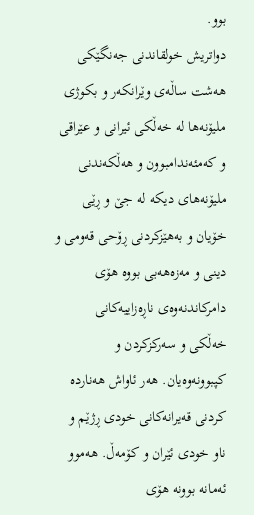بوو.
دواتریش خولقاندنی جەنگێکی هەشت ساڵەی وێرانکەر و بکوژی ملیۆنەها لە خەڵکی ئیرانی و عێراقی و کەمئەندامبوون و هەڵکەندنی ملیۆنەهای دیکە لە جێ و ڕێی خۆیان و بەهێزکردنی ڕۆحی قەومی و دینی و مەزەهەبی بووە هۆی دامرکاندنەوەی ناڕەزاییەکانی خەڵکی و سەرکزکردن و کپبوونەوەیان. هەر ئاواش هەناردە کردنی قەیرانەکانی خودی ڕژێم و ناو خودی ئێران و کۆمەڵ. هەموو ئەمانە بوونە هۆی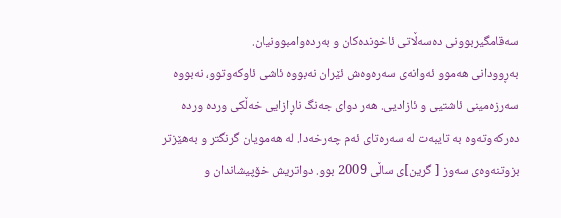سەقامگیربوونی دەسەڵاتی ئاخوندەکان و بەردەوامبوونیان.
بەڕوودانی هەموو ئەوانەی سەرەوەش ئێران نەبووە ئاشی ئاوکەوتوو، نەبووە سەرزەمینی ئاشتیی و ئازادیی. هەر دوای جەنگ ناڕازایی خەڵکی وردە وردە دەرکەوتەوە بە تایبەت لە سەرەتای ئەم چەرخەدا. لە هەمویان گرنگتر و بەهێزتر بزوتنەوەی سەوز [ گرین]ی ساڵی 2009 بوو. دواتریش خۆپیشاندان و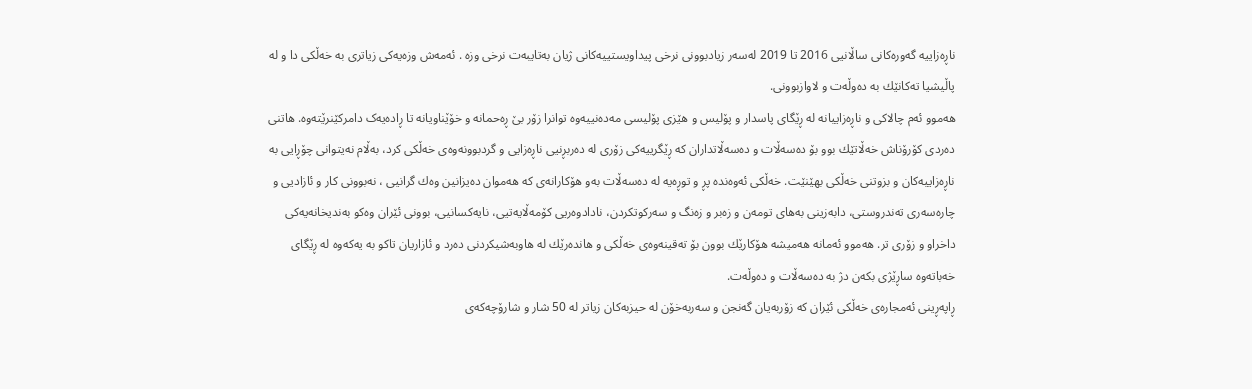ناڕەزاییە گەورەکانی ساڵانیی 2016 تا 2019 لەسەر زیادبوونی نرخی پیداویستییەکانی ژیان بەتایبەت نرخی وزە . ئەمەش وزەیەکی زیاتری بە خەڵکی دا و لە پاڵیشیا تەکانێك بە دەوڵەت و لاوازبوونی.
هەموو ئەم چالاکی و ناڕەزاییانە لە ڕێگای پاسدار و پۆلیس و هێزی پۆلیسی مەدەنییەوە توانرا زۆر بێ ڕەحمانە و خۆێناویانە تا ڕادەیەک دامرکێنرێتەوە. هاتنی دەردی کۆرۆناش خەڵاتێك بوو بۆ دەسەڵات و دەسەڵاتداران کە ڕێگرییەکی زۆری لە دەربڕنیی ناڕەزایی و گردبوونەوەی خەڵکی کرد، بەڵام نەیتوانی چۆڕایی بە ناڕەزاییەکان و بزوتنی خەڵکی بهێنێت. خەڵکی ئەوەندە پڕ و توڕەیە لە دەسەڵات بەو هۆکارانەی کە هەموان دەیزانین وەك گرانیی ، نەبوونی کار و ئازادیی و چارەسەری تەندروستی، دابەزینی بەهای تومەن و زەبر و زەنگ و سەرکوتکردن، نادادوەریی کۆمەڵایەتیی، نایەکسانیی، بوونی ئێران وەکو بەندیخانەیەکی داخراو و زۆری تر. هەموو ئەمانە هەمیشە هۆکارێك بوون بۆ تەقینەوەی خەڵکی و هاندەرێك لە هاوبەشیکردنی دەرد و ئازاریان تاکو بە یەکەوە لە ڕێگای خەباتەوە ساڕێژی بکەن دژ بە دەسەڵات و دەوڵەت.
ڕاپەڕینی ئەمجارەی خەڵکی ئێران کە زۆربەیان گەنجن و سەربەخۆن لە حیزبەکان زیاتر لە 50 شار و شارۆچەکەی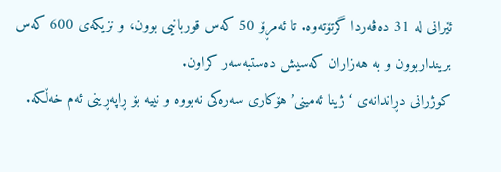ئێرانی لە 31 دەڤەردا گرتۆتەوە. تا ئەمڕۆ 50 کەس قوربانیی بوون، و نزیکەی 600 کەس برینداربوون و بە هەزاران کەسیش دەستبەسەر کراون.
کوژرانی دڕاندانەی ‘ژینا ئەمینی’ هۆکاری سەرەکی نەبووە و نییە بۆ ڕاپەڕینی ئەم خەڵکە.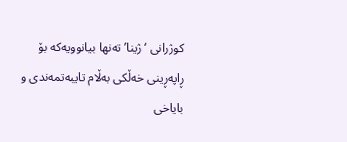کوژرانی ‘ ژینا’ تەنها بیانوویەکە بۆ ڕاپەڕینی خەڵکی بەڵام تایبەتمەندی و بایاخی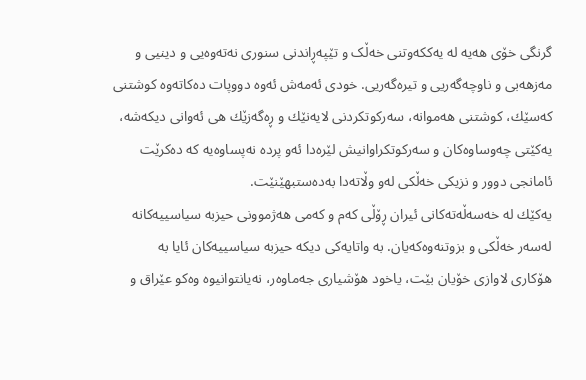گرنگی خۆی هەیە لە یەککەوتنی خەڵک و تێپەڕاندنی سنوری نەتەوەیی و دینیی و مەزهەبی و ناوچەگەریی و تیرەگەریی. خودی ئەمەش ئەوە دووپات دەکاتەوە کوشتنی کەسێك، کوشتنی هەموانە، سەرکوتکردنی لایەنێك و ڕەگەزێك هی ئەوانی دیکەشە، یەکێتی چەوساوەکان و سەرکوتکراوانیش لێرەدا ئەو پردە نەپساوەیە کە دەکرێت ئامانجی دوور و نزیکی خەڵکی لەو وڵاتەدا بەدەستبهێنێت.
یەكێك لە خەسەڵەتەکانی ئیران ڕۆڵی کەم و کەمی هەژموونی حیزبە سیاسییەکانە لەسەر خەڵکی و بزوتنەوەکەیان. بە واتایەکی دیکە حیزبە سیاسییەکان ئایا بە
هۆکاری لاوازی خۆیان بێت، یاخود هۆشیاری جەماوەر، نەیانتوانیوە وەکو عێراق و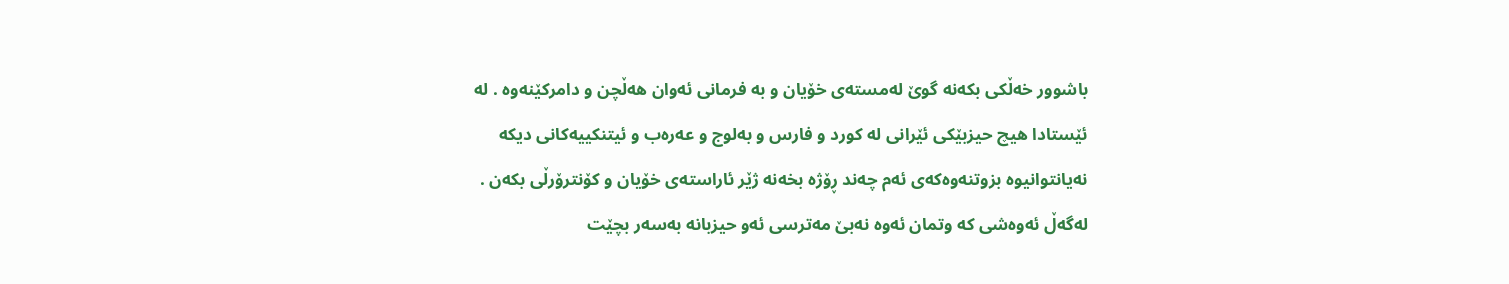باشوور خەڵکی بکەنە گوێ لەمستەی خۆیان و بە فرمانی ئەوان هەڵچن و دامرکێنەوە . لە ئێستادا هیچ حیزبێکی ئێرانی لە کورد و فارس و بەلوج و عەرەب و ئیتنکییەکانی دیکە نەیانتوانیوە بزوتنەوەکەی ئەم چەند ڕۆژە بخەنە ژێر ئاراستەی خۆیان و کۆنترۆرڵی بکەن .
لەگەڵ ئەوەشی کە وتمان ئەوە نەبێ مەترسی ئەو حیزبانە بەسەر بچێت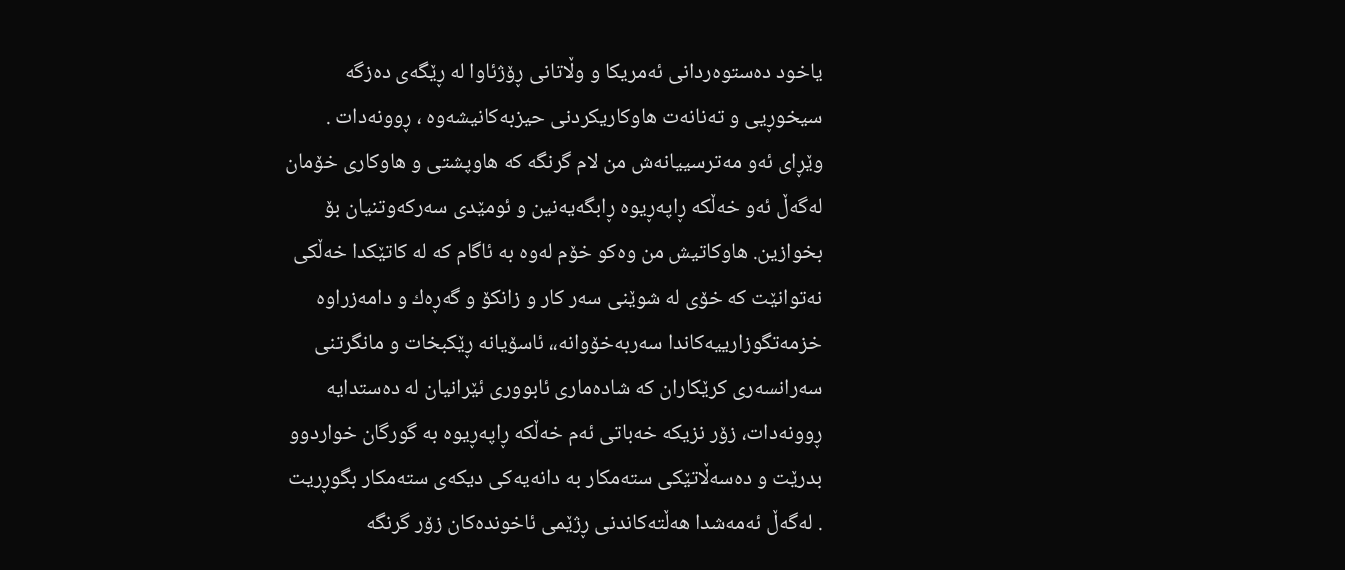یاخود دەستوەردانی ئەمریکا و وڵاتانی ڕۆژئاوا لە ڕێگەی دەزگە سیخوڕیی و تەنانەت هاوکاریکردنی حیزبەکانیشەوە ، ڕوونەدات .
وێڕای ئەو مەترسییانەش من لام گرنگە کە هاوپشتی و هاوکاری خۆمان لەگەڵ ئەو خەڵکە ڕاپەڕیوە ڕابگەیەنین و ئومێدی سەرکەوتنیان بۆ بخوازین. هاوکاتیش من وەکو خۆم لەوە بە ئاگام کە لە کاتێکدا خەڵکی نەتوانێت کە خۆی لە شوێنی سەر کار و زانکۆ و گەڕەك و دامەزراوە خزمەتگوزارییەکاندا سەربەخۆوانە،، ئاسۆیانە ڕێکبخات و مانگرتنی سەرانسەری کرێکاران کە شادەماری ئابووری ئێرانیان لە دەستدایە ڕوونەدات، زۆر نزیکە خەباتی ئەم خەڵکە ڕاپەڕیوە بە گورگان خواردوو بدرێت و دەسەڵاتێکی ستەمکار بە دانەیەکی دیکەی ستەمکار بگوڕریت . لەگەڵ ئەمەشدا هەڵتەکاندنی ڕژێمی ئاخوندەکان زۆر گرنگە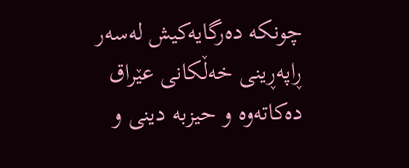چونکە دەرگایەکیش لەسەر ڕاپەڕینی خەڵکانی عێراق دەکاتەوە و حیزبە دینی و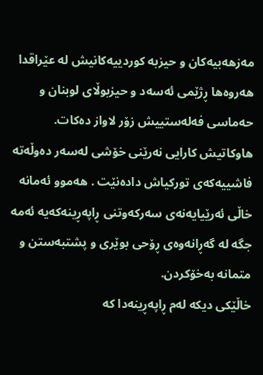مەزهەبیەکان و حیزبە کوردییەکانیش لە عێراقدا هەروەها ڕژێمی ئەسەد و حیزبوڵای لوبنان و حەماسی فەلەستییش زۆر لاواز دەکات. هاوکاتیش کارایی نەرێنی خۆشی لەسەر دەوڵەتە فاشییەکەی تورکیاش دادەنێت . هەموو ئەمانە خاڵی ئەرێیایەنەی سەرکەوتنی ڕاپەڕینەکەیە ئەمە جگە لە گەڕانەوەی ڕۆحی بوێری و پشتبەستن و متمانە بەخۆکردن.
خاڵێکی دیکە لەم ڕاپەڕینەدا کە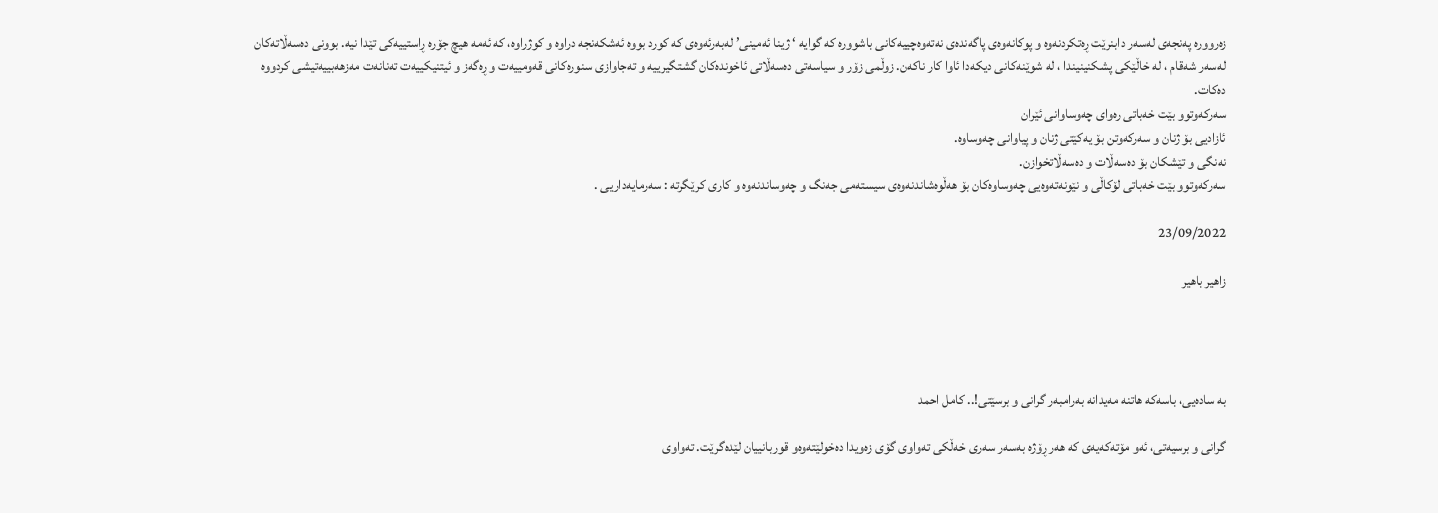زەروورە پەنجەی لەسەر دابنرێت ڕەتکردنەوە و پوکانەوەی پاگەندەی نەتەوەچییەکانی باشوورە کە گوایە ‘ ژینا ئەمینی’ لەبەرئەوەی کە کورد بووە ئەشکەنجە دراوە و کوژراوە، کە ئەمە هیچ جۆرە ڕاستییەکی تێدا نیە. بوونی دەسەڵاتەکان لەسەر شەقام ، لە خاڵێکی پشکنینیندا ، لە شوێنەکانی دیکەدا ئاوا کار ناکەن. زوڵمی زۆر و سیاسەتی دەسەڵاتی ئاخوندەکان گشتگیرییە و تەجاوازی سنورەکانی قەومییەت و ڕەگەز و ئیتنیکییەت تەنانەت مەزهەبییەتیشی کردووە دەکات.
سەرکەوتوو بێت خەباتی رەوای چەوساوانی ئێران
ئازادیی بۆ ژنان و سەرکەوتن بۆ یەکێتی ژنان و پیاوانی چەوساوە.
نەنگی و تێشکان بۆ دەسەڵات و دەسەڵاتخوازن.
سەرکەوتوو بێت خەباتی لۆکاڵی و نێونەتەوەیی چەوساوەکان بۆ هەڵوەشاندنەوەی سیستەمی جەنگ و چەوساندنەوە و کاری کرێگرتە : سەرمایەداریی .

23/09/2022

زاهیر باهیر




بە سادەیی، باسەکە هاتنە مەیدانە بەرامبەر گرانی و برسێتی!.. کامل احمد

گرانی و برسیەتی، ئەو مۆتەکەیەی کە هەر ڕۆژە بەسەر سەری خەڵکی تەواوی گۆی زەویدا دەخولێتەوەو قوربانییان لێدەگرێت. تەواوی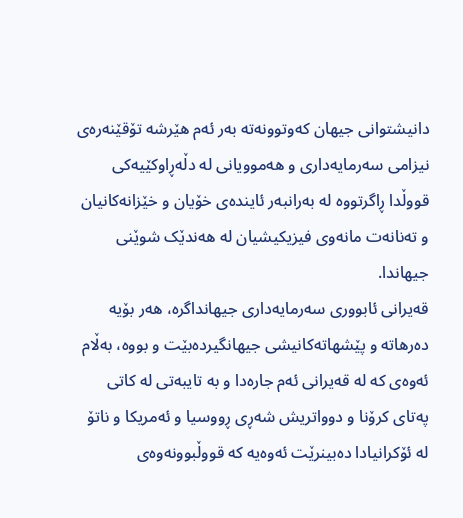دانیشتوانی جیهان کەوتوونەتە بەر ئەم هێرشە تۆقێنەرەی نیزامی سەرمایەداری و هەموویانی لە دڵەڕاوکێیەکی قووڵدا ڕاگرتووە لە بەرانبەر ئایندەی خۆیان و خێزانەکانیان و تەنانەت مانەوی فیزیکیشیان لە هەندێک شوێنی جیهاندا.
قەیرانی ئابووری سەرمایەداری جیهانداگرە، هەر بۆیە دەرهاتە و پێشهاتەکانیشی جیهانگیردەبێت و بووە، بەڵام ئەوەی کە لە قەیرانی ئەم جارەدا و بە تایبەتی لە کاتی پەتای کرۆنا و دوواتریش شەڕی ڕووسیا و ئەمریکا و ناتۆ لە ئۆکرانیادا دەبینرێت ئەوەیە کە قووڵبوونەوەی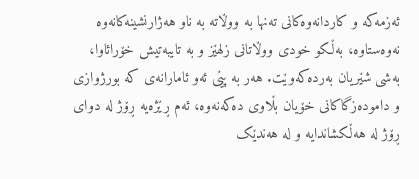ئەزمەکە و کاردانەوەکانی تەنها بە ووڵاتە بە ناو هەژارنشینەکانەوە نەوەستاوە، بەڵکو خودی ووڵاتانی زلهێز و بە تایبەتیش خۆرائاوا، بەشی شێریان بەردەکەوێت. هەر بە پێی ئەو ئامارانەی کە بورژوازی و دامودەزگاکانی خۆیان بڵاوی دەکەنەوە، ئەم ڕێژەیە ڕۆژ لە دوای ڕۆژ لە هەڵکشاندایە و لە هەندێک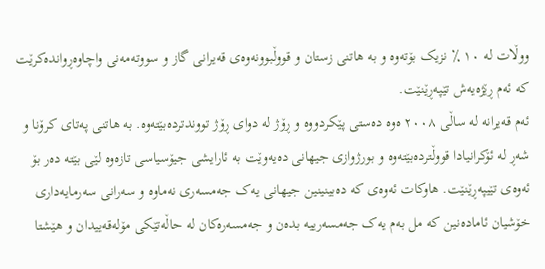ووڵات لە ١٠ ٪ نزیک بۆتەوە و بە هاتنی زستان و قووڵبوونەوەی قەیرانی گاز و سووتەمەنی واچاوەڕواندەکرێت کە ئەم ڕێژەیەش تێپەڕێنێت.
ئەم قەیرانە لە ساڵی ٢٠٠٨ ەوە دەستی پێکردووە و ڕۆژ لە دوای ڕۆژ تووندتردەبێتەوە. بە هاتنی پەتای کرۆنا و شەڕ لە ئۆکرانیادا قووڵتردەبێتەوە و بورژوازی جیهانی دەیەوێت بە ئارایشی جیۆسیاسی تازەوە لێی بێتە دەر بۆ ئەوەی تێیپەڕێنێت. هاوکات ئەوەی کە دەبینینین جیهانی یەک جەمسەری نەماوە و سەرانی سەرمایەداری خۆشیان ئامادەنین کە مل بەم یەک جەمسەرییە بدەن و جەمسەرەکان لە حاڵەتێکی مۆلەقەییدان و هێشتا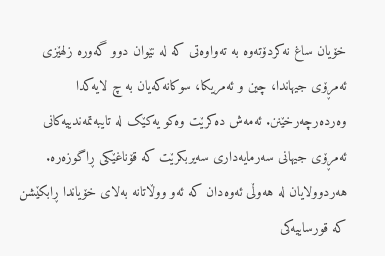خۆیان ساغ نەکردۆتەوە بە تەواوەتی کە لە نێوان دوو گەورە زلهێزی ئەمڕۆی جیهاندا، چین و ئەمریکا، سوکانەکەیان بە چ لایەکدا وەردەرچەرخێنن. ئەمەش دەکرێت وەکو یەکێک لە تایبەتمەندییەکانی ئەمڕۆی جیهانی سەرمایەداری سەیربکرێت کە قۆناغێکی ڕاگوزەرە. هەردوولایان لە هەوڵی ئەوەدان کە ئەو ووڵاتانە بەلای خۆیاندا ڕابکێشن کە قورساییەکی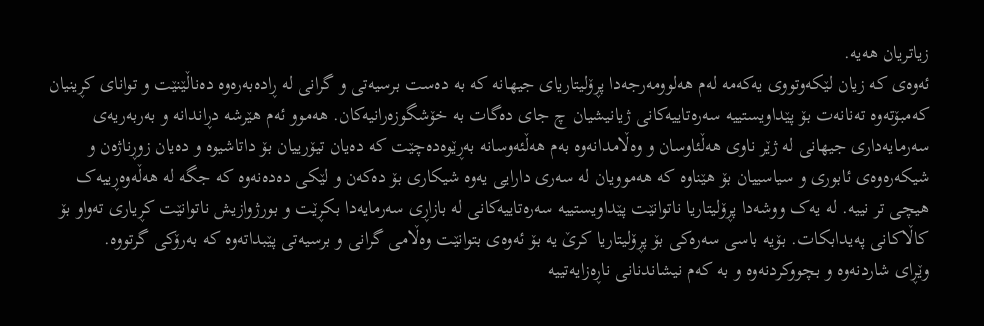زیاتریان هەیە.
ئەوەی کە زیان لێکەوتووی یەکەمە لەم هەلوومەرجەدا پڕۆلیتاریای جیهانە کە بە دەست برسیەتی و گرانی لە ڕادەبەرەوە دەناڵێنێت و توانای کڕینیان کەمبۆتەوە تەنانەت بۆ پێداویستییە سەرەتاییەکانی ژیانیشیان چ جای دەگات بە خۆشگوزەرانیەکان. هەموو ئەم هێرشە دڕاندانە و بەربەریەی سەرمایەداری جیهانی لە ژێر ناوی هەڵئاوسان و وەڵامدانەوە بەم هەڵئەوسانە بەڕێوەدەچێت کە دەیان تیۆرییان بۆ داتاشیوە و دەیان زوڕناژەن و شیکەرەوەی ئابوری و سیاسییان بۆ هێناوە کە هەموویان لە سەری دارایی یەوە شیکاری بۆ دەکەن و لێکی دەدەنەوە کە جگە لە هەڵەوەڕییەک هیچی تر نییە. لە یەک ووشەدا پڕۆلیتاریا ناتوانێت پێداویستییە سەرەتاییەکانی لە بازاڕی سەرمایەدا بکڕێت و بورژوازیش ناتوانێت کڕیاری تەواو بۆ کاڵاکانی پەیدابکات. بۆیە باسی سەرەکی بۆ پڕۆلیتاریا کرێ یە بۆ ئەوەی بتوانێت وەڵامی گرانی و برسیەتی پێبداتەوە کە بەرۆکی گرتووە.
وێڕای شاردنەوە و بچووکردنەوە و بە کەم نیشاندنانی ناڕەزایەتییە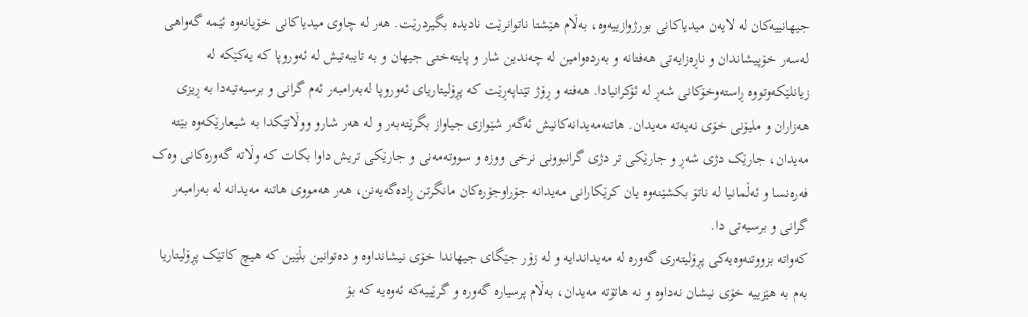جیهانییەکان لە لایەن میدیاکانی بورژوازییەوە، بەڵام هێشتا ناتوانرێت نادیدە بگیردرێت. هەر لە چاوی میدیاکانی خۆیانەوە ئێمە گەواهی لەسەر خۆپیشاندان و ناڕەزایەتی هەفتانە و بەردەوامین لە چەندین شار و پایتەختی جیهان و بە تایبەتیش لە ئەوروپا کە یەکێکە لە زیانلێکەوتووە ڕاستەوخۆکانی شەڕ لە ئۆکرانیادا. هەفتە و ڕۆژ تێناپەڕێت کە پڕۆلیتاریای ئەوروپا لەبەرامبەر ئەم گرانی و برسیەتیەدا بە ڕیزی هەزاران و ملیۆنی خۆی نەیەتە مەیدان. هاتنەمەیدانەکانیش ئەگەر شێوازی جیاواز بگرێتەبەر و لە هەر شارو ووڵاتێکدا بە شیعارێکەوە بێتە مەیدان، جارێک دژی شەڕ و جارێکی تر دژی گرانبوونی نرخی ووزە و سووتەمەنی و جارێکی تریش داوا بکات کە وڵاتە گەورەکانی وەک فەرەنسا و ئەڵمانیا لە ناتۆ بکشێنەوە یان کرێکارانی مەیدانە جۆراوجۆرەکان مانگرتن ڕادەگەیەنن، هەر هەمووی هاتنە مەیدانە لە بەرامبەر گرانی و برسیەتی دا.
کەواتە بزووتنەوەیەکی پڕۆلیتەری گەورە لە مەیداندایە و لە زۆر جێگای جیهاندا خۆی نیشانداوە و دەتوانین بڵێین کە هیچ کاتێک پڕۆلیتاریا بەم بە هێزییە خۆی نیشان نەداوە و نە هاتۆتە مەیدان، بەڵام پرسیارە گەورە و گرێییەکە ئەوەیە کە بۆ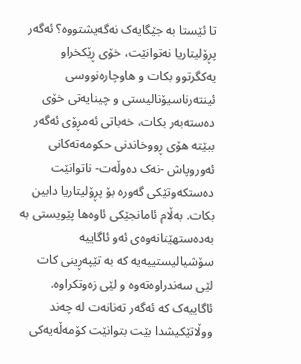تا ئێستا بە جێگایەک نەگەیشتووە؟ ئەگەر پڕۆلیتاریا نەتوانێت، خۆی ڕێکخراو یەکگرتوو بکات و هاوچارەنووسی ئینتەرناسیۆنالیستی و چینایەتی خۆی دەستەبەر بکات، خەباتی ئەمڕۆی ئەگەر ببێتە هۆی ڕووخاندنی حکومەتەکانی ئەوروپاش -نەک دەوڵەت- ناتوانێت دەستکەوتێکی گەورە بۆ پڕۆلیتاریا دابین بکات. بەڵام ئامانجێکی ئاوەها پێویستی بە بەدەستهێنانەوەی ئەو ئاگاییە سۆشیالیستییەیە کە بە تێپەڕینی کات لێی سەندراوەتەوە و لێی زەوتکراوە. ئاگاییەک کە ئەگەر تەنانەت لە چەند ووڵاتێکیشدا بێت بتوانێت کۆمەڵەیەکی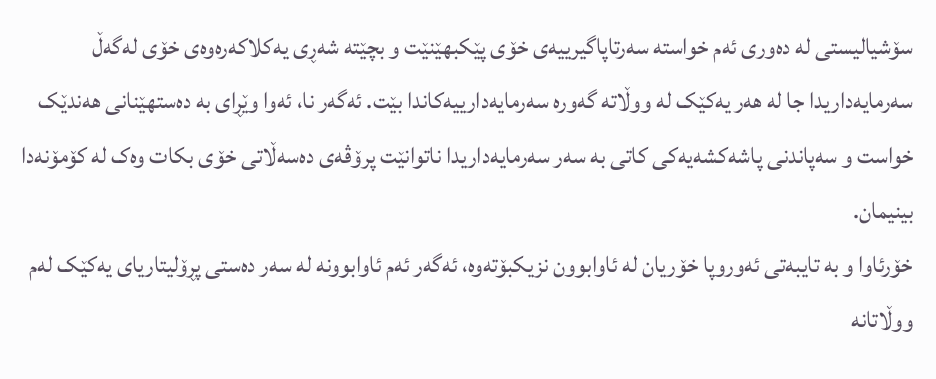سۆشیالیستی لە دەوری ئەم خواستە سەرتاپاگیرییەی خۆی پێکبهێنێت و بچێتە شەڕی یەکلاکەرەوەی خۆی لەگەڵ سەرمایەداریدا جا لە هەر یەکێک لە ووڵاتە گەورە سەرمایەدارییەکاندا بێت. ئەگەر نا، ئەوا وێڕای بە دەستهێنانی هەندێک خواست و سەپاندنی پاشەکشەیەکی کاتی بە سەر سەرمایەداریدا ناتوانێت پرۆڤەی دەسەڵاتی خۆی بکات وەک لە کۆمۆنەدا بینیمان.
خۆرئاوا و بە تایبەتی ئەوروپا خۆریان لە ئاوابوون نزیکبۆتەوە، ئەگەر ئەم ئاوابوونە لە سەر دەستی پڕۆلیتاریای یەکێک لەم ووڵاتانە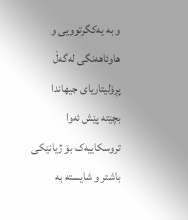و بە یەکگرتوویی و هاوئاهەنگی لەگەڵ پڕۆلیتاریای جیهاندا بچێتە پێش ئەوا تروسکاییەک بۆ ژیانێکی باشتر و شایستە بە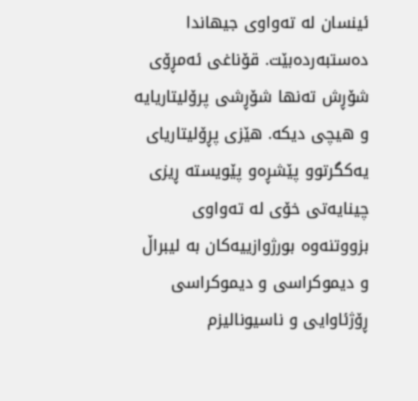ئینسان لە تەواوی جیهاندا دەستبەردەبێت. قۆناغی ئەمڕۆی شۆڕش تەنها شۆڕشی پرۆلیتاریایە و هیچی دیکە. هێزی پڕۆلیتاریای یەکگرتوو پێشڕەو پێویستە ڕیزی چینایەتی خۆی لە تەواوی بزووتنەوە بورژوازییەکان بە لیبراڵ و دیموکراسی و دیموکراسی ڕۆژئاوایی و ناسیونالیزم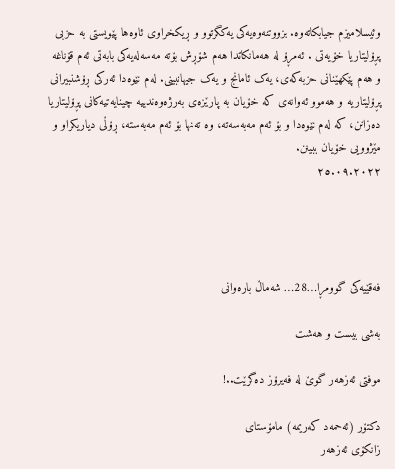وئیسلامیزم جیابکاتەوە. بزووتنەوەیەکی یەکگرتوو و ڕیکخراوی ئاوەها پێویستی بە حزبی پڕۆلیتاریا خۆیەتی . ئەمڕۆ لە هەمانکاتدا هەم شۆڕش بۆتە مەسەلەیەکی بابەتی ئەم قۆناغە و هەم پێکهێنانی حزبەکەی، یەک ئامانج و یەک جیهانبینی. لەم نێوەدا ئەرکی ڕۆشنبیرانی پڕۆلیتاریە و هەموو ئەوانەی کە خۆیان بە پارێزەی بەرژەوەندییە چینایەتیەکانی پڕۆلیتاریا دەزانن، کە لەم نێوەدا و بۆ ئەم مەبەسەتە، وە تەنها بۆ ئەم مەبەستە، ڕۆڵی دیاریکراو و مێژوویی خۆیان ببینن.
٢٥.٠٩.٢٠٢٢




فەقێیەکی گوومڕا…28… شەماڵ بارەوانی

بەشی بیست و هەشت

موفتی ئەزهەر گوێ لە فەیرۆز دەگرێت..!

دكتۆر (ئەحمەد كەریمە) مامۆستای
زانكۆی ئەزهەر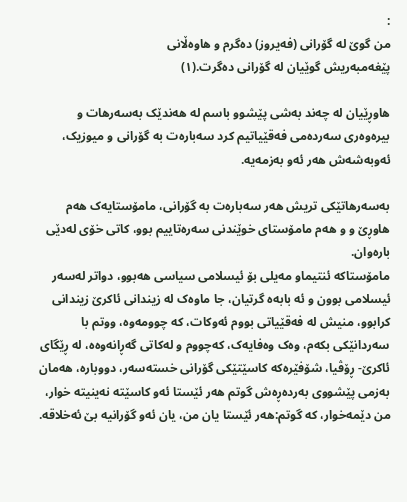:
من گوێ لە گۆرانی (فەیروز) دەگرم و هاوەڵانی
پێغەمبەریش گوێیان لە گۆرانی دەگرت.(١)

هاوڕێیان لە چەند بەشی پێشوو باسم لە هەندێک بەسەرهات و بیرەوەری سەردەمی فەقێیاتیم کرد سەبارەت بە گۆرانی و میوزیک، ئەوبەشەش هەر ئەو بەزمەیە.

بەسەرهاتێکی تریش هەر سەبارەت بە گۆرانی، مامۆستایەک هەم هاوڕێ و و هەم مامۆستای خوێندنی سەرەتاییم بوو، کاتی خۆی لەدێی بارەوان.
مامۆستاکە ئنتیماو مەیلی بۆ ئیسلامی سیاسی هەبوو، دواتر لەسەر ئیسلامی بوون و ئە بابەە گرتیان، جا ماوەک لە زیندانی ئاکرێ زیندانی کرابوو، منیش لە فەقێیاتی بووم ئەوکات، کە چوومەوە، ووتم با سەردانێکی بکەم، وەک وەفایەک، کەچووم و لەکاتی گەڕانەوەە، لە ڕێگای ئاکرێ- ڕۆڤیا، شۆفێرەکە کاسێتێکی گۆرانی خستەسەر، دووبارە، هەمان بەزمی پێشووی بەردەڕەش گوتم هەر ئێستا ئەو کاسێتە نەینیتە خوار، من دێمەخوار، کە گوتم:هەر ئێستا یان من، یان ئەو گۆرانیە بێ ئەخلاقە.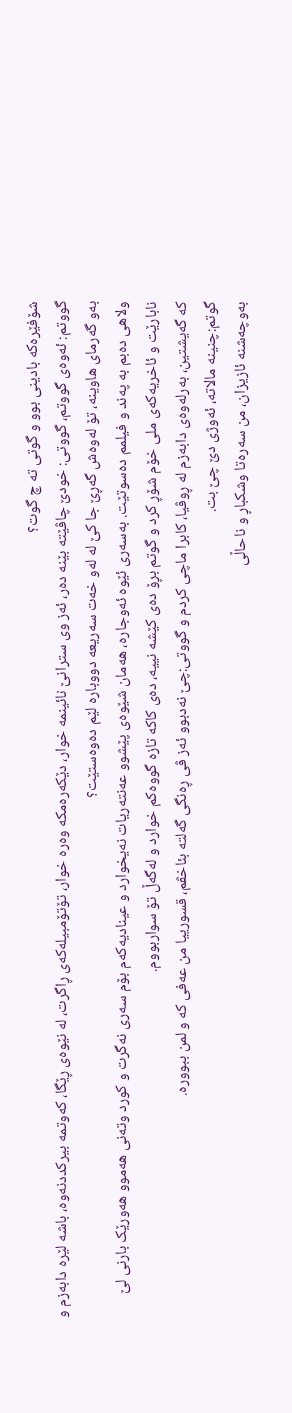شۆفێرەکە بادینی بوو و گوتی تە چ گوت؟
گووتم: ئەوەی گووتم، گووتی: خودێ چاڤێتە بێنە دەر، ئەز وی سترانێ نائینمه خوار، دێکەرەمکە وەرە خوار، تۆتۆمبیلەکەی ڕاگرت، لە نێوەی ڕێگا، کەوتمە بیرکددنەوە، باشە لێرە دابەزم و بەو گەرمای هاوینە، تۆ لەوەش گەڕێ جا کێ لە لەو خەت سەریعە دووبارە لێم دەوەستێت؟
ولاهی دەبم بە پەند و فیلمم دەسوتێت. بەسەری ئێوە ئەوجارە، هەمان شێوەی پێشوو عەنتەریات نەیخوارد و عینادیەکەم بۆم سەری نەگرت و کورد وتەنی هەموو هەورێک بارنی لێ نابارێت و ئاخریەکەی ملی خۆم شۆڕ کرد و گوتم بڕۆ دەی کێشه نییە، دەی کاکە تازە گووەکم خوارد و لەگەڵ تۆ سواربووم.
کە گەیشتین، بەرلەوەی دابەزم لە ڕوڤیا، کابرا ماچی کردم و گووتی:چێ نەدبوو ئەز ڤی ڕەنگی گەلتە بئاخڤم، قسورییا من عەفی کە و لمن ببووره.
گوتم:چنینە مالاتە، ئەوژی دێ چێ بت.
بەوچەشنە ئازیزان، من سەرەتا وشکباڕ و ناحاڵی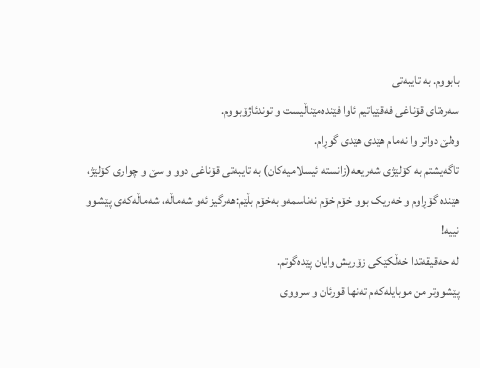بابووم. بە تایبەتی
سەرەتای قۆناغی فەقێیاتیم ئاوا فێندەمێناڵیست و توندئاژۆبووم.
وەلێ دواتر وا نەمام هێدی هێدی گوڕام.
تاگەیشتم بە کۆلێژی شەریعە(زانستە ئیسلامیەکان) بە تایبەتی قۆناغی دوو و سێ و چواری کۆلێژ، هێندە گۆڕاوم و خەریک بوو خۆم خۆم نەناسمەو بەخۆم بڵێم:هەرگیز ئەو شەماڵە، شەماڵەکەی پێشوو نییە!
لە حەقیقەتدا خەڵکێکی زۆریش وایان پێدەگوتم.
پێشووتر من موبایلەکەم تەنها قورئان و سرووی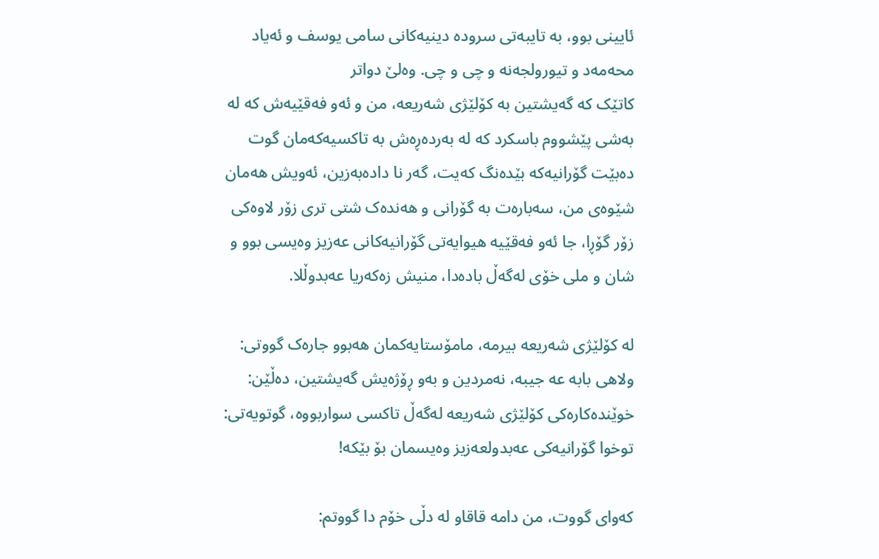ئایینی بوو، بە تایبەتی سروده دینیەکانی سامی یوسف و ئەیاد محەمەد و تیورولجەنە و چی و چی. وەلێ دواتر
کاتێک کە گەیشتین بە کۆلێژی شەریعە، من و ئەو فەقێیەش کە لە بەشی پێشووم باسکرد کە له بەردەڕەش بە تاکسیەکەمان گوت دەبێت گۆرانیەکە بێدەنگ کەیت، گەر نا دادەبەزین، ئەویش هەمان شێوەی من، سەبارەت بە گۆرانی و هەندەک شتی تری زۆر لاوەکی زۆر گۆڕا، جا ئەو فەقێیە هیوایەتی گۆرانیەکانی عەزیز وەیسی بوو و شان و ملی خۆی لەگەڵ بادەدا، منیش زەکەریا عەبدوڵلا.

لە کۆلێژی شەریعە بیرمە، مامۆستایەکمان هەبوو جارەک گووتی: ولاهی بابە عە جیبە، نەمردین و بەو ڕۆژەیش گەیشتین، دەڵێن: خوێندەکارەکی کۆلێژی شەریعە لەگەڵ تاکسی سواربووە، گوتویەتی: توخوا گۆرانیەکی عەبدولعەزیز وەیسمان بۆ بێکە!

کەوای گووت، من دامە قاقاو لە دڵی خۆم دا گووتم: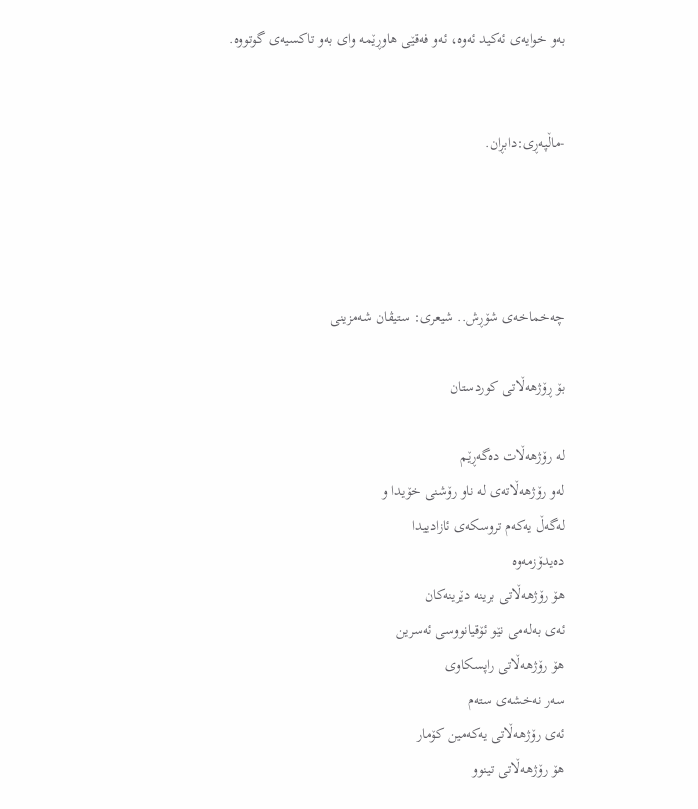بەو خوایەی ئەکید ئەوە، ئەو فەقێی هاوڕێمە وای بەو تاکسیەی گوتووە.


-ماڵپەڕی:دابڕان.




چەخماخەی شۆڕش.. شیعری: ستیڤان شەمزینی

بۆ ڕۆژهەڵاتی کوردستان

لە رۆژهەڵات دەگەڕێم
لەو رۆژهەڵاتەی لە ناو رۆشنی خۆیدا و
لەگەڵ یەکەم تروسکەی ئازادییدا
دەیدۆزمەوە
هۆ رۆژهەڵاتی برینە دێرینەکان
ئەی بەلەمی نێو ئۆقیانووسی ئەسرین
هۆ رۆژهەڵاتی راپسکاوی
سەر نەخشەی ستەم
ئەی رۆژهەڵاتی یەکەمین کۆمار
هۆ رۆژهەڵاتی تینوو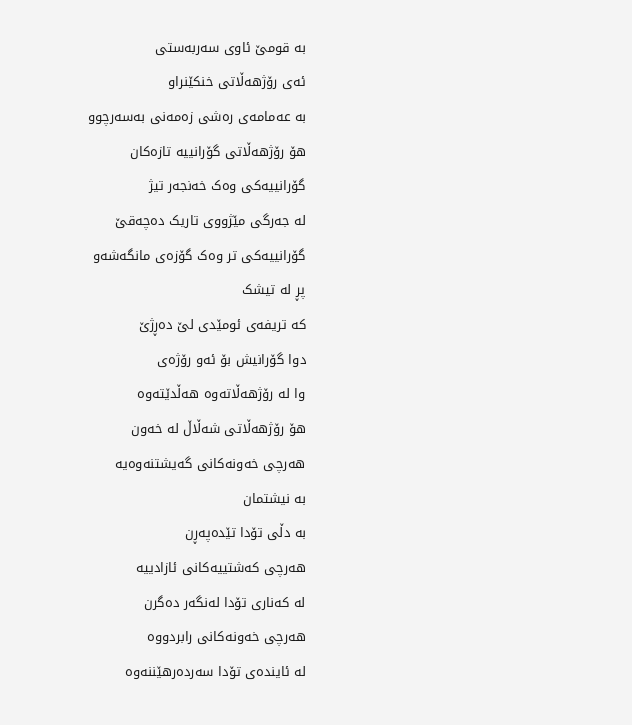بە قومێ ئاوی سەربەستی
ئەی رۆژهەڵاتی خنکێنراو
بە عەمامەی رەشی زەمەنی بەسەرچوو
هۆ رۆژهەڵاتی گۆرانییە تازەکان
گۆرانییەکی وەک خەنجەر تیژ
لە جەرگی مێژووی تاریک دەچەقێ
گۆرانییەکی تر وەک گۆزەی مانگەشەو
پڕ لە تیشک
کە تریفەی ئومێدی لێ دەڕژێ
دوا گۆرانیش بۆ ئەو رۆژەی
وا لە رۆژهەڵاتەوە هەڵدێتەوە
هۆ رۆژهەڵاتی شەڵاڵ لە خەون
هەرچی خەونەکانی گەیشتنەوەیە
بە نیشتمان
بە دڵی تۆدا تێدەپەڕن
هەرچی کەشتییەکانی ئازادییە
لە کەناری تۆدا لەنگەر دەگرن
هەرچی خەونەکانی رابردووە
لە ئایندەی تۆدا سەردەرهێننەوە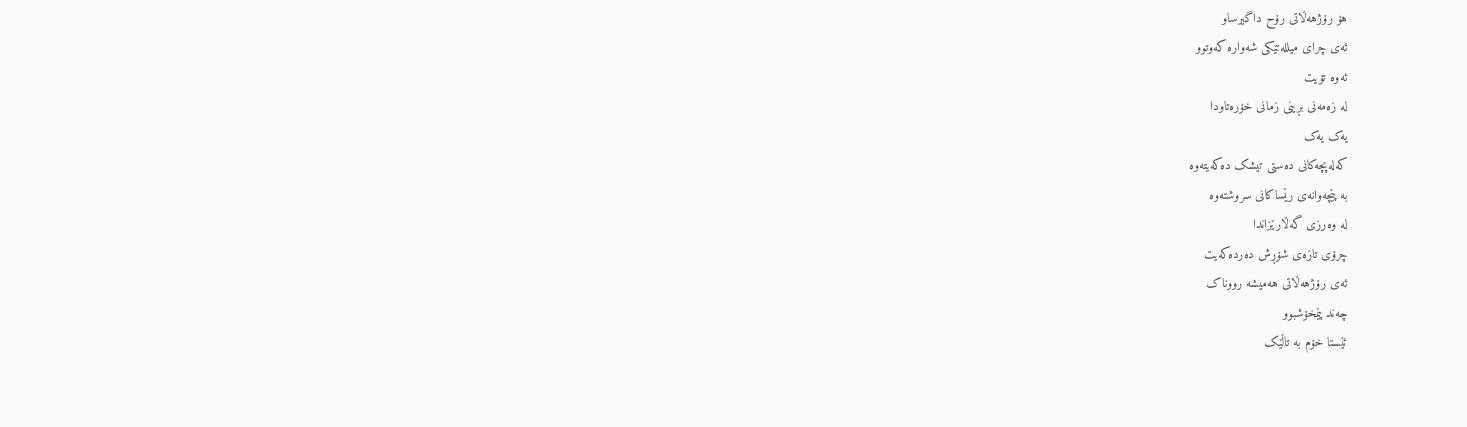هۆ رۆژهەڵاتی رۆح داگیرساو
ئەی چرای میللەتێکی شەوارە کەوتوو
ئەوە تۆیت
لە زەمەنی بڕینی زمانی خۆرەتاودا
یەک یەک
کەلەپچەکانی دەستی تیشک دەکەیتەوە
بە پێچەوانەی رێساکانی سروشتەوە
لە وەرزی گەڵارێزاندا
چرۆی تازەی شۆڕش دەردەکەیت
ئەی رۆژهەڵاتی هەمیشە رووناک
چەند پێمخۆشبوو
ئێستا خۆم بە تاڵێک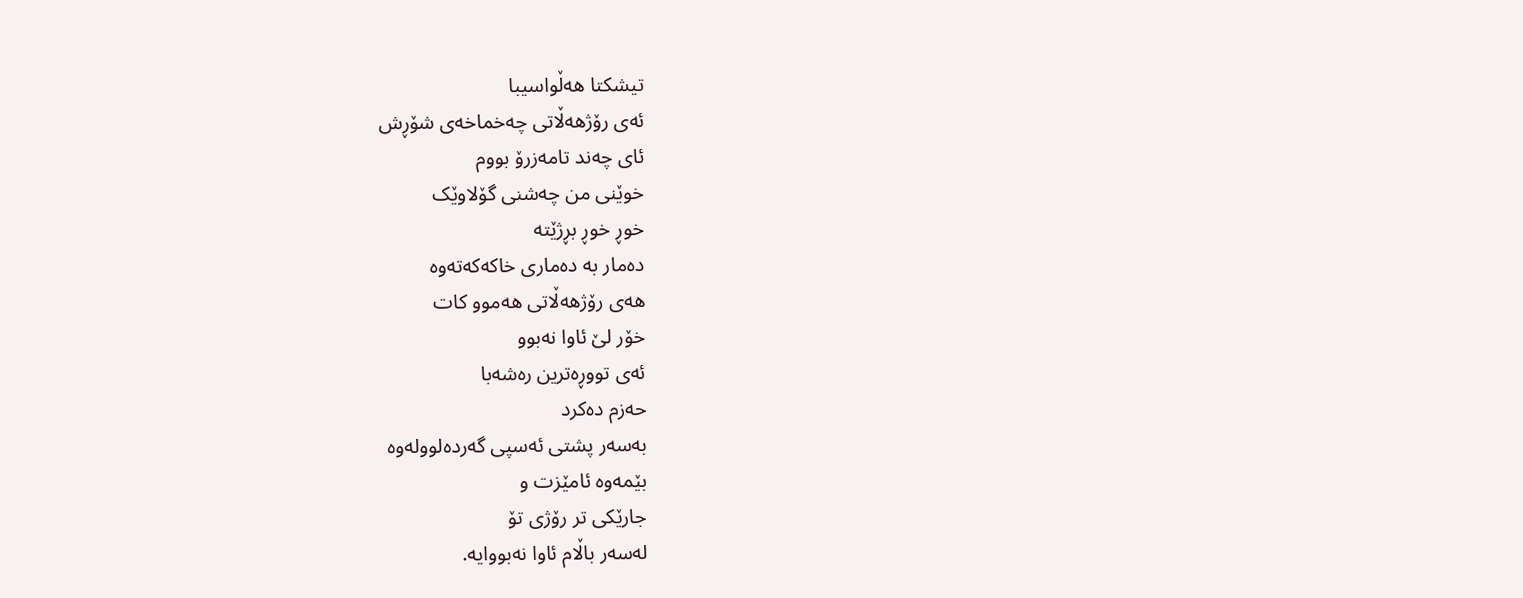تیشکتا هەڵواسیبا
ئەی رۆژهەڵاتی چەخماخەی شۆڕش
ئای چەند تامەزرۆ بووم
خوێنی من چەشنی گۆلاوێک
خوڕ خوڕ بڕژێتە
دەمار بە دەماری خاکەکەتەوە
هەی رۆژهەڵاتی هەموو کات
خۆر لێ ئاوا نەبوو
ئەی تووڕەترین رەشەبا
حەزم دەکرد
بەسەر پشتی ئەسپی گەردەلوولەوە
بێمەوە ئامێزت و
جارێکی تر رۆژی تۆ
لەسەر باڵام ئاوا نەبووایە.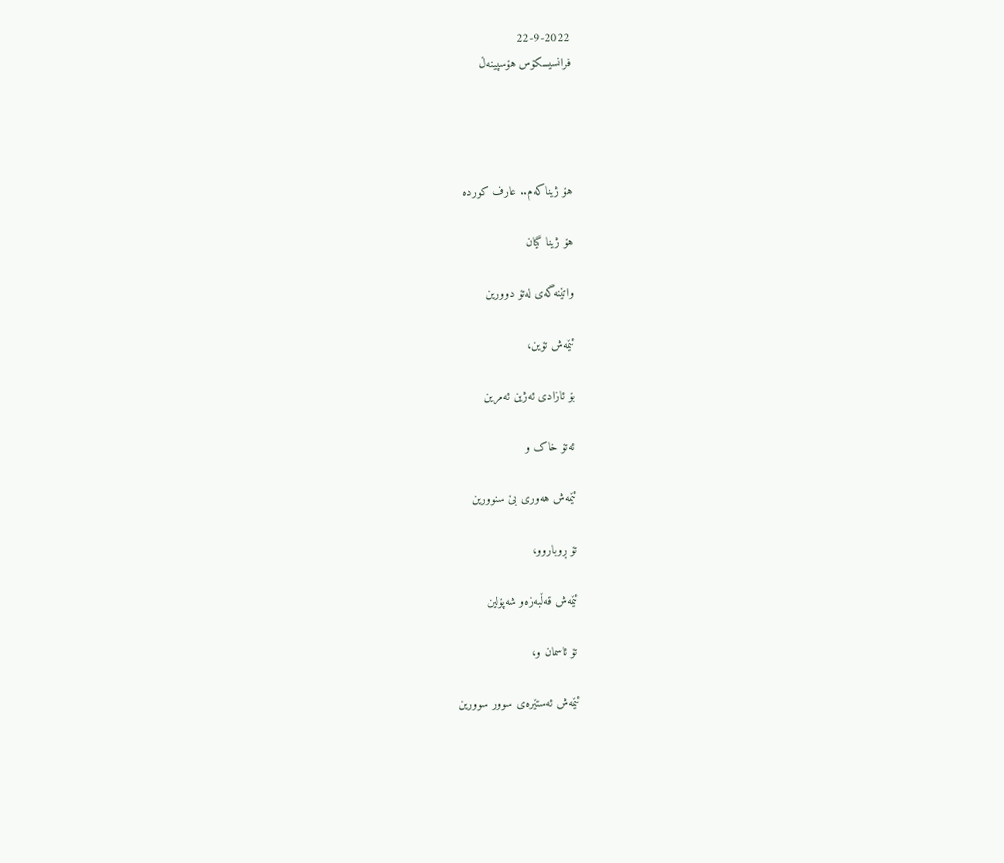22-9-2022
فرانسیسکۆس هۆسپینەڵ




هۆ ژیناکەم.. عارف کوردە

هۆ ژینا گیان

واتێنەگەی لەتۆ دوورین

ئێمەش تۆین،

بۆ ئازادی ئەژین ئەمرین

ئەتۆ خاک و

ئێمەش هەوری بێ سنوورین

تۆ ڕوباروو،

ئێمەش قەڵبەزەو شەپۆلین

تۆ ئاسمان و،

ئێمەش ئەستێرەی سوور سوورین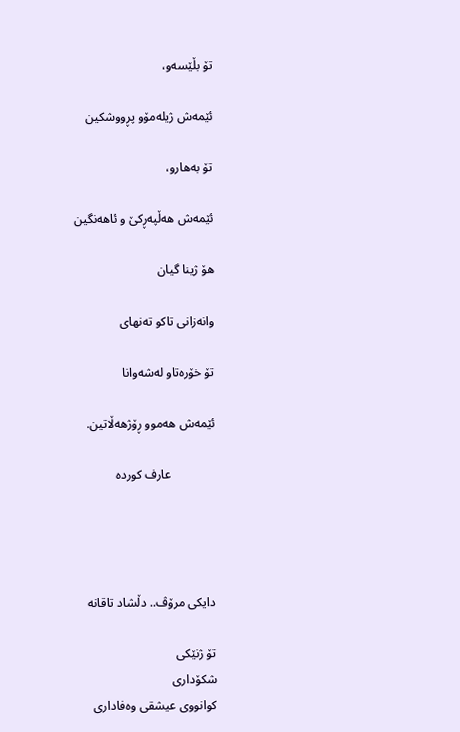تۆ بڵێسەو،

ئێمەش ژیلەمۆو پڕووشکین

تۆ بەهارو،

ئێمەش هەڵپەڕکێ و ئاهەنگین

هۆ ژینا گیان

وانەزانی تاکو تەنهای

تۆ خۆرەتاو لەشەوانا

ئێمەش هەموو ڕۆژهەڵاتین.

              عارف کوردە




دایکی مرۆڤ.. دڵشاد تاقانە

تۆ ژنێکی
شکۆداری
کوانووی عیشقی وەفاداری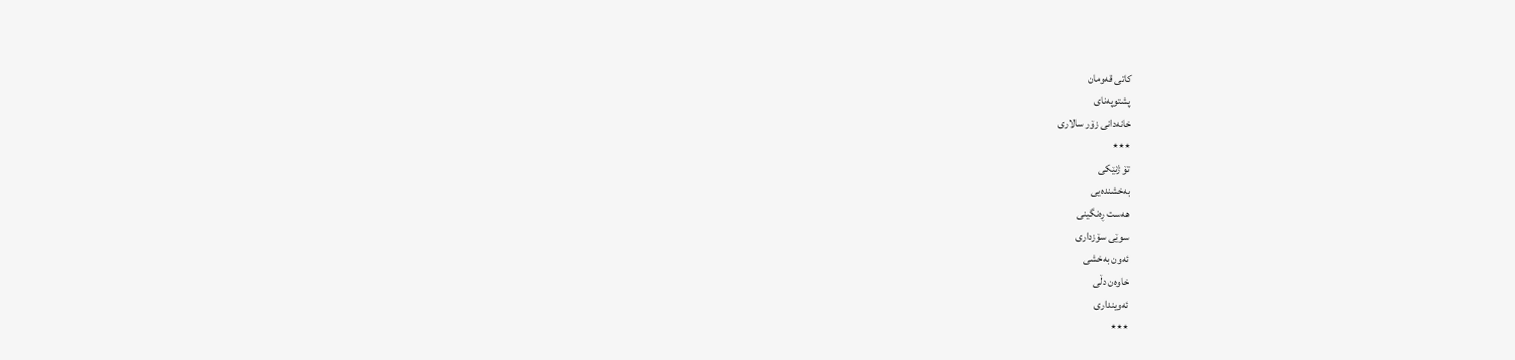کاتی قەومان
پشتوپەنای
خانەدانی زۆر سالاری
٭٭٭
تۆ ژنێکی
بەخشندەیی
هەست ڕەنگینی
سوێی سۆزداری
ئەون بەخشی
خاوەن دڵی
ئەوینداری
٭٭٭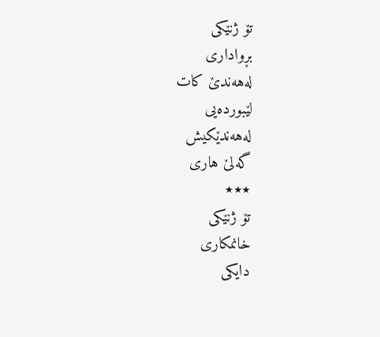تۆ ژنێکی
بڕواداری
لەهەندێ کات
لێبوردەیی
لەهەندێکیش
گەلێ هاری
٭٭٭
تۆ ژنێکی
خانمکاری
دایکی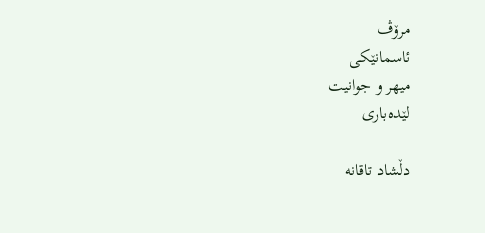مرۆڤ
ئاسمانێکی
میهر و جوانیت
لێدەباری

دڵشاد تاقانە